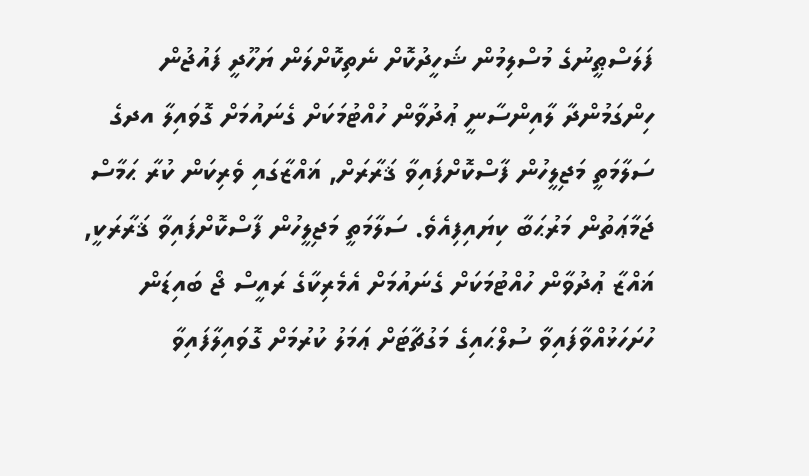ފަލަސްޠީނުގެ މުސްލިމުން ޝަހީދުކޮށް ނެތިކޮށްލަން ޔަހޫދީ ފައުޖުން ހިންގަމުންދާ ލާއިންސާނީ ޢުދުވާން ހުއްޓުމަކަށް ގެނައުމަށް ގޮވައިލާ އދގެ ސަލާމަތީ މަޖިލީހުން ފާސްކޮށްފައިވާ ޤަރާރަށް, ޣައްޒާގައި ވެރިކަން ކުރާ ޙަމާސް ޖަމާޢަތުން މަރުޙަބާ ކިޔައިފިއެވެ. ސަލާމަތީ މަޖިލީހުން ފާސްކޮށްފައިވާ ޤަރާރަކީ, ޣައްޒާ ޢުދުވާން ހުއްޓުމަކަށް ގެނައުމަށް އެމެރިކާގެ ރައީސް ޖޯ ބައިޑަން ހުށަހަޅުއްވާފައިވާ ސުލްޙައިގެ މަގުޗާޓަށް ޢަމަލު ކުރުމަށް ގޮވައިލާފައިވާ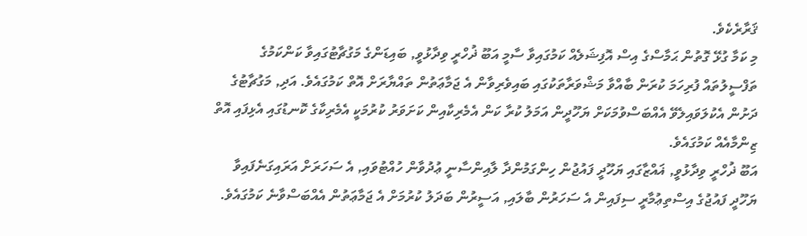ޤަރާރެކެވެ.
މި ކަމާ ގުޅޭ ގޮތުން ޙަމާސްގެ އިސް އޮފިޝަލެއް ކަމުގައިވާ ސާމީ އަބޫ ޛުހްރީ ވިދާޅުވީ, ބައިޑަންގެ މަގުޗާޓުގައިވާ ކަންކަމުގެ ތަފްސީލުތައް ފުރިހަމަ ކުރަން ބާއްވާ މަޝްވަރާތަކުގައި ބައިވެރިވާން އެ ޖަމާޢަތުން ތައްޔާރަށް އޮތް ކަމުގައެވެ. އަދި, މަގުޗާޓުގެ ދަށުން އެކުލަވައިލެވޭ އެއްބަސްވުމަކަށް ޔަހޫދީން އަމަލު ކުރާ ކަން އެމެރިކާއިން ކަށަވަރު ކުރުމަކީ އެމެރިކާގެ ކޮނޑުގައި އެޅިފައި އޮތް ޒިންމާއެއް ކަމުގައެވެ.
އަބޫ ޛުހްރީ ވިދާޅުވީ, ޣައްޒާގައި ޔަހޫދީ ފައުޖުން ހިންގަމުންދާ ލާއިންސާނީ ޢުދުވާން ހުއްޓުވައި, އެ ސަހަރަށް އަރައިގަނެފައިވާ ޔަހޫދީ ފައުޖުގެ އިސްތިޢުމާރީ ސިފައިން އެ ސަހަރުން ބާލައި, އަސީރުން ބަދަލު ކުރުމަށް އެ ޖަމާޢަތުން އެއްބަސްވާނެ ކަމުގައެވެ.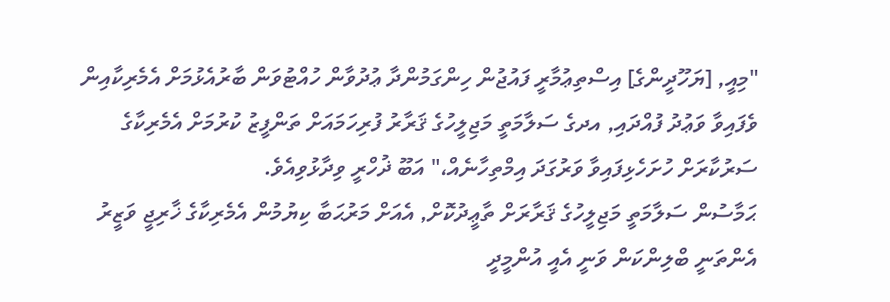"މިއީ, [ޔަހޫދީންގެ] އިސްތިޢުމާރީ ފައުޖުން ހިންގަމުންދާ ޢުދުވާން ހުއްޓުވަން ބާރުއެޅުމަށް އެމެރިކާއިން ވެފައިވާ ވަޢުދު ފުއްދައި, އދގެ ސަލާމަތީ މަޖިލީހުގެ ޤަރާރު ފުރިހަމައަށް ތަންފީޒު ކުރުމަށް އެމެރިކާގެ ސަރުކާރަށް ހުށަހެޅިފައިވާ ވަރުގަދަ އިމްތިހާނެއް،" އަބޫ ޛުހްރީ ވިދާޅުވިއެވެ.
ޙަމާސުން ސަލާމަތީ މަޖިލީހުގެ ޤަރާރަށް ތާޢީދުކޮށް, އެއަށް މަރުޙަބާ ކިޔުމުން އެމެރިކާގެ ޚާރިޖީ ވަޒީރު އެންތަނީ ބްލިންކަން ވަނީ އެއީ އުންމީދީ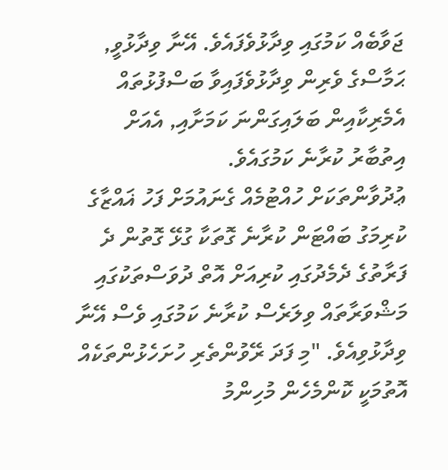ޖަވާބެއް ކަމުގައި ވިދާޅުވެފައެވެ. އޭނާ ވިދާޅުވީ, ޙަމާސްގެ ވެރިން ވިދާޅުވެފައިވާ ބަސްފުޅުތައް އެމެރިކާއިން ބަލައިގަންނަ ކަމަށާއި, އެއަށް އިތުބާރު ކުރާނެ ކަމުގައެވެ.
ޢުދުވާންތަކަށް ހުއްޓުމެއް ގެނައުމަށް ފަހު ޣައްޒާގެ ކުރިމަގު ބައްޓަން ކުރާނެ ގޮތަކާ ގުޅޭ ގޮތުން ދެ ފަރާތުގެ ދެމެދުގައި ކުރިއަށް އޮތް ދުވަސްތަކުގައި މަޝްވަރާތައް ވިލަރެސް ކުރާނެ ކަމުގައި ވެސް އޭނާ ވިދާޅުވިއެވެ. "މި ފަދަ ރޭވުންތެރި ހުށަހެޅުންތަކެއް އޮތުމަކީ ކޮންމެހެން މުހިންމު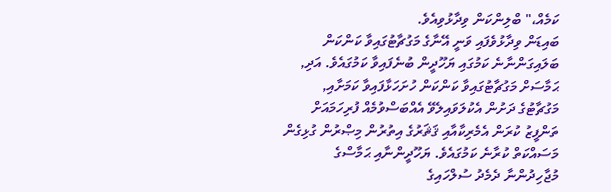ކަމެއް،" ބްލިންކަން ވިދާޅުވިއެވެ.
ބައިޑަން ވިދާޅުވެފައި ވަނީ އޭނާގެ މަގުޗާޓުގައިވާ ކަންކަން ބަލައިގަންނާނެ ކަމުގައި ޔަހޫދީން ބުނެފައިވާ ކަމުގައެވެ. އަދި, ޙަމާސަށް މަގުޗާޓުގައިވާ ކަންކަން ހުށަހަޅާފައިވާ ކަމަށާއި, މަގުޗާޓުގެ ދަށުން އެކުލަވައިލެވޭ އެއްބަސްވުމެއް ފުރިހަމައަށް ތަންފީޒު ކުރަން އެމެރިކާއާއި ޤަޘަރުގެ އިތުރުން މިޞްރުން ގުޅިގެން މަސައްކަތް ކުރާނެ ކަމުގައެވެ. ޔަހޫދީންނާއި ޙަމާސްގެ މުޖާހިދުންނާ ދެމެދު ސުލްހައިގެ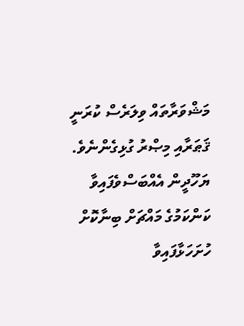މަޝްވަރާތައް ވިލަރެސް ކުރަނީ ޤަޠަރާއި މިޞްރު ގުޅިގެންނެވެ.
ޔަހޫދީން އެއްބަސްވެފައިވާ ކަންކަމުގެ މައްޗަށް ބިނާކޮށް ހުށަހަޅާފައިވާ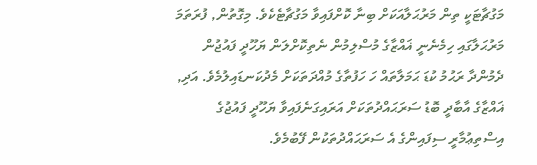މަގުޗާޓަކީ ތިން މަރުޙަލާއަކަށް ބިނާ ކޮށްފައިވާ މަގުޗާޓެކެވެ. މިގޮތުން, ފުރަތަމަ މަރުޙަލާގައި ހިމެނެނީ ޣައްޒާގެ މުސްލިމުން ނެތިކޮށްލަން ޔަހޫދީ ފައުޖުން ދެމުންދާ ރަޙުމު ކުޑަ ޙަމަލާތައް ހަ ހަފުތާގެ މުއްދަތަކަށް މެދުކަނޑައިލުމެވެ. އަދި, ޣައްޒާގެ އާބާދީ ބޮޑު ސަރަޙައްދުތަކަށް އަރައިގަނެފައިވާ ޔަހޫދީ ފައުޖުގެ އިސްތިޢުމާރީ ސިފައިންގެ އެ ސަރަޙައްދުތަކުން ފޭބުމެވެ.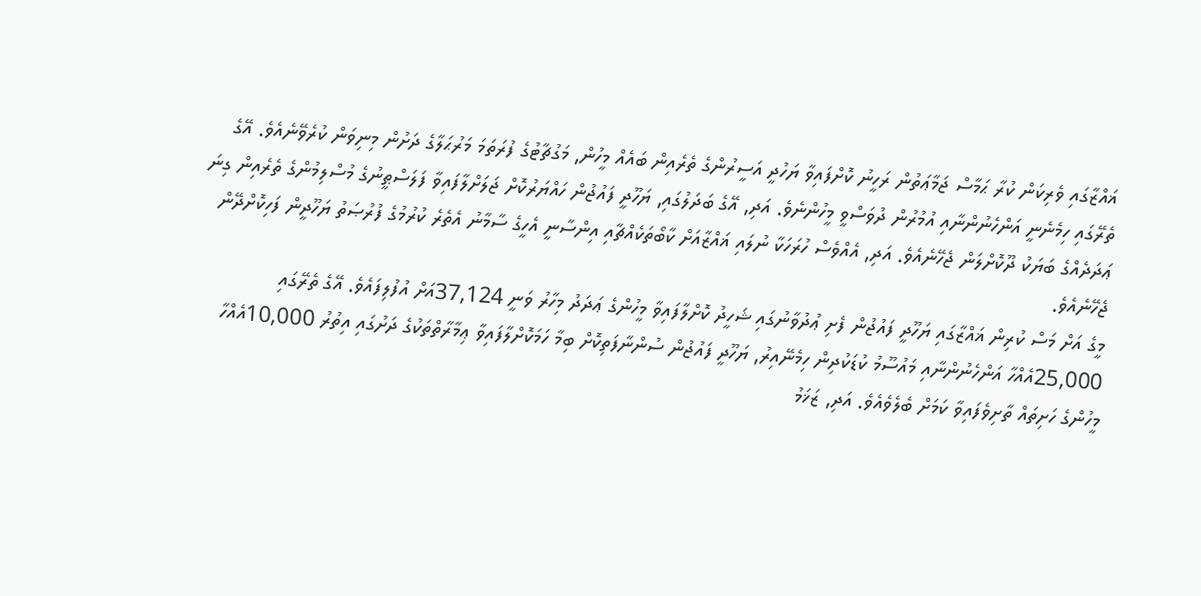ޣައްޒާގައި ވެރިކަން ކުރާ ޙަމާސް ޖަމާޢަތުން ރަހީނު ކޮށްފައިވާ ޔަހުދީ އަސީރުންގެ ތެރެއިން ބައެއް މީހުން, މަގުޗާޓުގެ ފުރަތަމަ މަރުޙަލާގެ ދަށުން މިނިވަން ކުރެވޭނެއެވެ. އޭގެ ތެރޭގައި ހިމެނެނީ އަންހެނުންނާއި އުމުރުން ދުވަސްވީ މީހުންނެވެ. އަދި, އޭގެ ބަދަލުގައި, ޔަހޫދީ ފައުޖުން ހައްޔަރުކޮށް ޖަލަށްލާފައިވާ ފަލަސްޠީނުގެ މުސްލިމުންގެ ތެރެއިން ގިނަ ޢަދަދެއްގެ ބަޔަކު ދޫކޮށްލަން ޖެހޭނެއެވެ. އަދި, އެއްވެސް ހުރަހަކާ ނުލައި ޣައްޒާއަށް ކާބޯތަކެއްޗާއި އިންސާނީ އެހީގެ ސާމާނު އެތެރެ ކުރުމުގެ ފުރުޞަތު ޔަހޫދީން ފަހިކޮށްދޭން ޖެހޭނެއެވެ.
މީގެ އަށް މަސް ކުރިން ޣައްޒާގައި ޔަހޫދީ ފައުޖުން ފެށި ޢުދުވާނުގައި ޝަހީދު ކޮށްލާފައިވާ މީހުންގެ ޢަދަދު މިހާރު ވަނީ 37,124އަށް އުފުލިފައެވެ. އޭގެ ތެރޭގައި 25,000އެއްހާ އަންހެނުންނާއި މައުސޫމު ކުޑަކުދިން ހިމެނޭއިރު, ޔަހޫދީ ފައުޖުން ސުންނާފަތިކޮށް ބިމާ ހަމަކޮށްލާފައިވާ ޢިމާރާތްތަކުގެ ދަށުގައި އިތުރު 10,000އެއްހާ މީހުންގެ ހަށިތައް ތާށިވެފައިވާ ކަމަށް ބެލެވެއެވެ. އަދި, ޒަޚަމު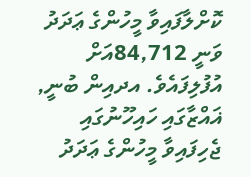ކޮށްލާފައިވާ މީހުންގެ ޢަދަދު ވަނީ 84,712އަށް އުފުލިފައެވެ. އދއިން ބުނީ, ޣައްޒާގައި ހައިހޫނުގައި ޖެހިފައިވާ މީހުންގެ ޢަދަދު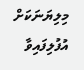މިލިޔަނަކަށް އުފުލިފައިވާ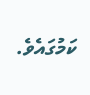ކަމުގައެވެ.